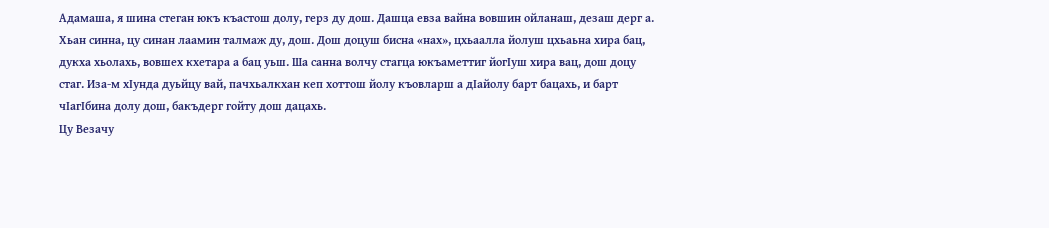Адамаша, я шина стеган юкъ къастош долу, герз ду дош. Дашца евза вайна вовшин ойланаш, дезаш дерг а. Хьан синна, цу синан лаамин талмаж ду, дош. Дош доцуш бисна «нах», цхьаалла йолуш цхьаьна хира бац, дукха хьолахь, вовшех кхетара а бац уьш. Ша санна волчу стагца юкъаметтиг йогIуш хира вац, дош доцу стаг. Иза-м хIунда дуьйцу вай, пачхьалкхан кеп хоттош йолу къовларш а дIайолу барт бацахь, и барт чIагIбина долу дош, бакъдерг гойту дош дацахь.
Цу Везачу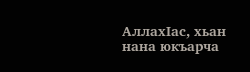АллахIас, хьан нана юкъарча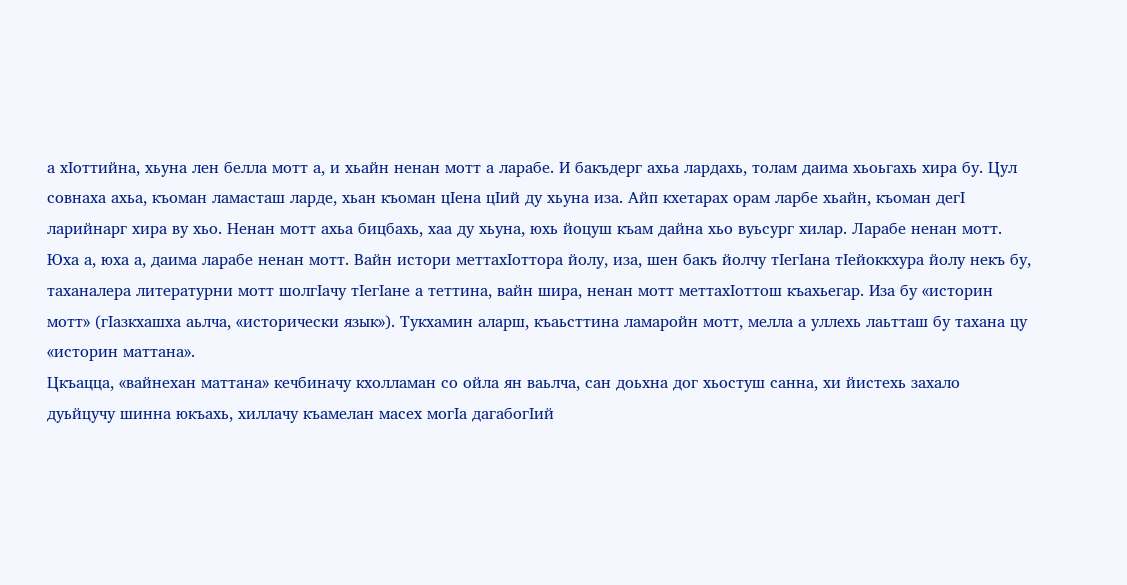а хIоттийна, хьуна лен белла мотт а, и хьайн ненан мотт а ларабе. И бакъдерг ахьа лардахь, толам даима хьоьгахь хира бу. Цул совнаха ахьа, къоман ламасташ ларде, хьан къоман цIена цIий ду хьуна иза. Айп кхетарах орам ларбе хьайн, къоман дегI ларийнарг хира ву хьо. Ненан мотт ахьа бицбахь, хаа ду хьуна, юхь йоцуш къам дайна хьо вуьсург хилар. Ларабе ненан мотт. Юха а, юха а, даима ларабе ненан мотт. Вайн истори меттахIоттора йолу, иза, шен бакъ йолчу тIегIана тIейоккхура йолу некъ бу, таханалера литературни мотт шолгIачу тIегIане а теттина, вайн шира, ненан мотт меттахIоттош къахьегар. Иза бу «историн мотт» (гIазкхашха аьлча, «исторически язык»). Тукхамин аларш, къаьсттина ламаройн мотт, мелла а уллехь лаьтташ бу тахана цу «историн маттана».
Цкъацца, «вайнехан маттана» кечбиначу кхолламан со ойла ян ваьлча, сан доьхна дог хьостуш санна, хи йистехь захало дуьйцучу шинна юкъахь, хиллачу къамелан масех могIа дагабогIий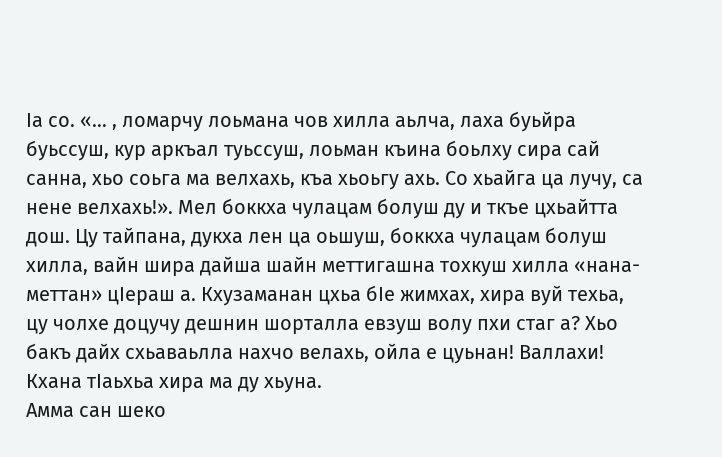Iа со. «… , ломарчу лоьмана чов хилла аьлча, лаха буьйра буьссуш, кур аркъал туьссуш, лоьман къина боьлху сира сай санна, хьо соьга ма велхахь, къа хьоьгу ахь. Со хьайга ца лучу, са нене велхахь!». Мел боккха чулацам болуш ду и ткъе цхьайтта дош. Цу тайпана, дукха лен ца оьшуш, боккха чулацам болуш хилла, вайн шира дайша шайн меттигашна тохкуш хилла «нана-меттан» цIераш а. Кхузаманан цхьа бIе жимхах, хира вуй техьа, цу чолхе доцучу дешнин шорталла евзуш волу пхи стаг а? Хьо бакъ дайх схьаваьлла нахчо велахь, ойла е цуьнан! Валлахи! Кхана тIаьхьа хира ма ду хьуна.
Амма сан шеко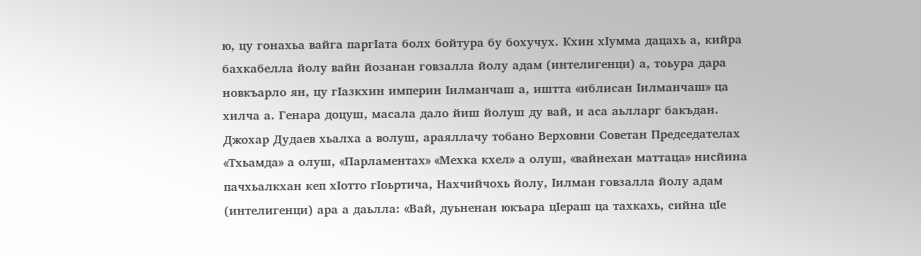ю, цу гонахьа вайга паргIата болх бойтура бу бохучух. Кхин хIумма дацахь а, кийра бахкабелла йолу вайн йозанан говзалла йолу адам (интелигенци) а, тоьура дара новкъарло ян, цу гIазкхин империн Iилманчаш а, иштта «иблисан Iилманчаш» ца хилча а. Генара доцуш, масала дало йиш йолуш ду вай, и аса аьлларг бакъдан. Джохар Дудаев хьалха а волуш, араяллачу тобано Верховни Советан Председателах «Тхьамда» а олуш, «Парламентах» «Мехка кхел» а олуш, «вайнехан маттаца» нисйина пачхьалкхан кеп хIотто гIоьртича, Нахчийчохь йолу, Iилман говзалла йолу адам (интелигенци) ара а даьлла: «Вай, дуьненан юкъара цIераш ца тахкахь, сийна цIе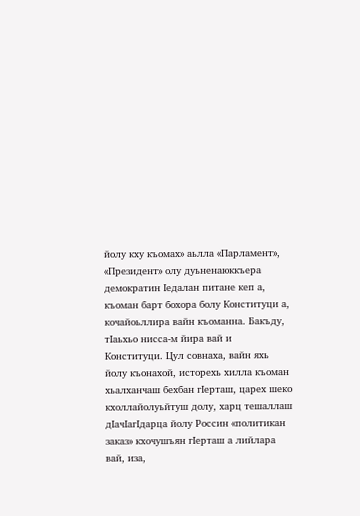йолу кху къомах» аьлла «Парламент», «Президент» олу дуьненаюккъера демократин Iедалан питане кеп а, къоман барт бохора болу Конституци а, кочайоьллира вайн къоманна. Бакъду, тIаьхьо нисса-м йира вай и Конституци. Цул совнаха, вайн яхь йолу къонахой, исторехь хилла къоман хьалханчаш бехбан гIерташ, царех шеко кхоллайолуьйтуш долу, харц тешаллаш дIачIагIдарца йолу Россин «политикан заказ» кхочушъян гIерташ а лийлара вай, иза,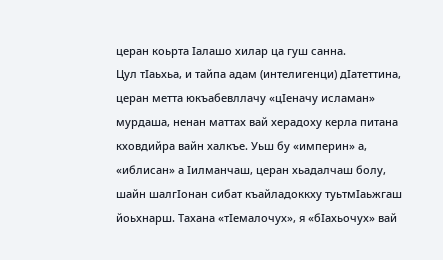церан коьрта Iалашо хилар ца гуш санна.
Цул тIаьхьа, и тайпа адам (интелигенци) дIатеттина, церан метта юкъабевллачу «цIеначу исламан» мурдаша, ненан маттах вай херадоху керла питана кховдийра вайн халкъе. Уьш бу «империн» а, «иблисан» а Iилманчаш, церан хьадалчаш болу, шайн шалгIонан сибат къайладоккху туьтмIаьжгаш йоьхнарш. Тахана «тIемалочух», я «бIахьочух» вай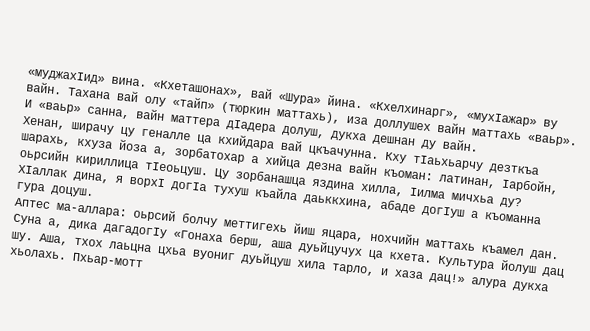«муджахIид» вина. «Кхеташонах», вай «Шура» йина. «Кхелхинарг», «мухIажар» ву вайн. Тахана вай олу «тайп» (тюркин маттахь), иза доллушех вайн маттахь «ваьр». И «ваьр» санна, вайн маттера дIадера долуш, дукха дешнан ду вайн.
Хенан, ширачу цу геналле ца кхийдара вай цкъачунна. Кху тIаьхьарчу дезткъа шарахь, кхуза йоза а, зорбатохар а хийца дезна вайн къоман: латинан, Iарбойн, оьрсийн кириллица тIеоьцуш. Цу зорбанашца яздина хилла, Iилма мичхьа ду? ХIаллак дина, я ворхI догIа тухуш къайла даьккхина, абаде догIуш а къоманна гура доцуш.
Аптес ма-аллара: оьрсий болчу меттигехь йиш яцара, нохчийн маттахь къамел дан. Суна а, дика дагадогIу «Гонаха берш, аша дуьйцучух ца кхета. Культура йолуш дац шу. Аша, тхох лаьцна цхьа вуониг дуьйцуш хила тарло, и хаза дац!» алура дукха хьолахь. Пхьар-мотт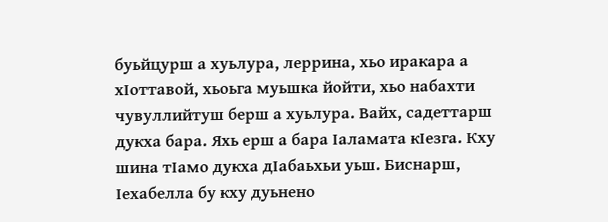буьйцурш а хуьлура, леррина, хьо иракара а хIоттавой, хьоьга муьшка йойти, хьо набахти чувуллийтуш берш а хуьлура. Вайх, садеттарш дукха бара. Яхь ерш а бара Iаламата кIезга. Кху шина тIамо дукха дIабаьхьи уьш. Биснарш, Iехабелла бу кху дуьнено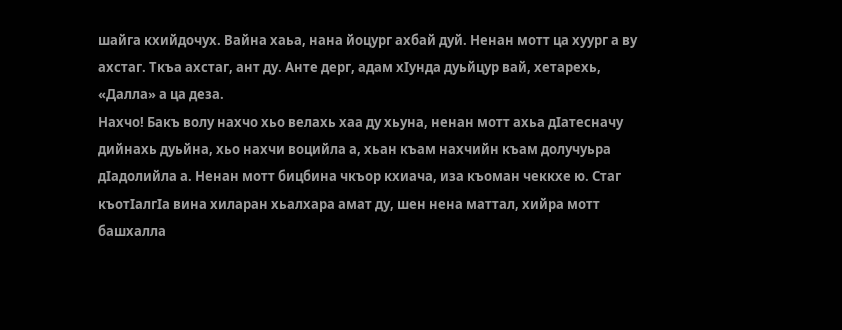шайга кхийдочух. Вайна хаьа, нана йоцург ахбай дуй. Ненан мотт ца хуург а ву ахстаг. Ткъа ахстаг, ант ду. Анте дерг, адам хIунда дуьйцур вай, хетарехь, «Далла» а ца деза.
Нахчо! Бакъ волу нахчо хьо велахь хаа ду хьуна, ненан мотт ахьа дIатесначу дийнахь дуьйна, хьо нахчи воцийла а, хьан къам нахчийн къам долучуьра дIадолийла а. Ненан мотт бицбина чкъор кхиача, иза къоман чеккхе ю. Стаг къотIалгIа вина хиларан хьалхара амат ду, шен нена маттал, хийра мотт башхалла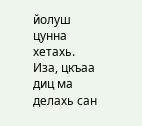йолуш цунна хетахь.
Иза, цкъаа диц ма делахь сан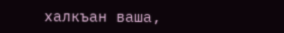халкъан ваша,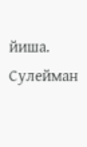йиша.
Сулейман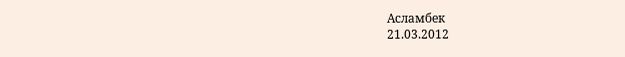Асламбек
21.03.2012